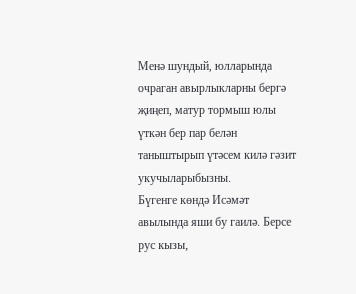Менә шундый, юлларында очраган авырлыкларны бергә җиңеп, матур тормыш юлы үткән бер пар белән таныштырып үтәсем килә гәзит укучыларыбызны.
Бүгенге көндә Исәмәт авылында яши бу гаилә. Берсе рус кызы,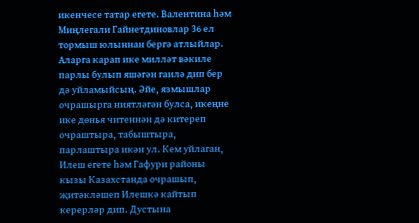икенчесе татар егете. Валентина һәм Миңлегали Гайнетдиновлар 36 ел тормыш юлыннан бергә атлыйлар. Аларга карап ике милләт вәкиле парлы булып яшәгән гаилә дип бер дә уйламыйсың. Әйе, язмышлар очрашырга ниятләгән булса, икеңне ике дөнья читеннән дә китереп очраштыра, табыштыра, парлаштыра икән ул. Кем уйлаган, Илеш егете һәм Гафури районы кызы Казахстанда очрашып, җитәкләшеп Илешкә кайтып керерләр дип. Дустына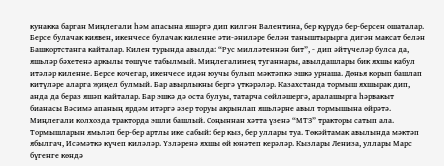кунакка барган Миңлегали һәм апасына яшәргә дип килгән Валентина, бер күрүдә бер-берсен ошаталар. Берсе булачак киявен, икенчесе булачак киленне әти-әниләре белән таныштырырга дигән максат белән Башкортстанга кайталар. Килен турында авылда: “Рус милләтеннән бит”, - дип әйтүчеләр булса да, яшьләр бәхетенә аркылы төшүче табылмый. Миңлегалинең туганнары, авылдашлары бик яхшы кабул итәләр киленне. Берсе кочегар, икенчесе идән юучы булып мәктәпкә эшкә урнаша. Дөнья корып башлап китүләре аларга җиңел булмый. Бар авырлыкны бергә үткәрәләр. Казахстанда тормыш яхшырак дип, анда да бераз яшәп кайталар. Бар эшкә дә оста булуы, татарча сөйләшергә, аралашырга һәрвакыт бианасы Вәсимә апаның ярдәм итәргә әзер торуы акрынлап яшьләрне авыл тормышына өйрәтә. Миңлегали колхозда тракторда эшли башлый. Соңыннан хәтта үзенә “МТЗ” тракторы сатып ала. Тормышларын ямьләп бер-бер артлы ике сабый: бер кыз, бер уллары туа. Төкәйтамак авылында мәктәп ябылгач, Исәмәткә күчеп киләләр. Үзләренә яхшы өй юнәтеп керәләр. Кызлары Лениза, уллары Марс бүгенге көндә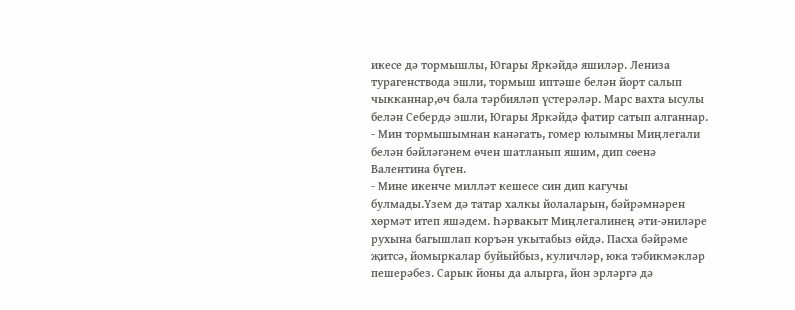икесе дә тормышлы, Югары Яркәйдә яшиләр. Лениза турагенствода эшли, тормыш иптәше белән йорт салып чыкканнар,өч бала тәрбияләп үстерәләр. Марс вахта ысулы белән Себердә эшли, Югары Яркәйдә фатир сатып алганнар.
- Мин тормышымнан канәгать, гомер юлымны Миңлегали белән бәйләгәнем өчен шатланып яшим, дип сөенә Валентина бүген.
- Мине икенче милләт кешесе син дип кагучы булмады.Үзем дә татар халкы йолаларын, бәйрәмнәрен хөрмәт итеп яшәдем. Һәрвакыт Миңлегалинең әти-әниләре рухына багышлап коръән укытабыз өйдә. Пасха бәйрәме җитсә, йомыркалар буйыйбыз, куличләр, юка тәбикмәкләр пешерәбез. Сарык йоны да алырга, йон эрләргә дә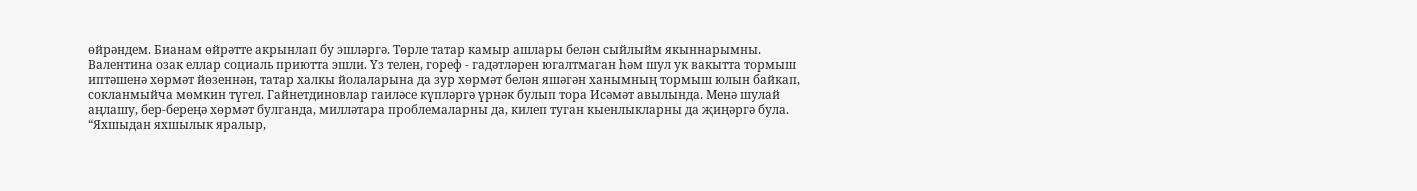өйрәндем. Бианам өйрәтте акрынлап бу эшләргә. Төрле татар камыр ашлары белән сыйлыйм якыннарымны.
Валентина озак еллар социаль приютта эшли. Үз телен, гореф - гадәтләрен югалтмаган һәм шул ук вакытта тормыш иптәшенә хөрмәт йөзеннән, татар халкы йолаларына да зур хөрмәт белән яшәгән ханымның тормыш юлын байкап, сокланмыйча мөмкин түгел. Гайнетдиновлар гаиләсе күпләргә үрнәк булып тора Исәмәт авылында. Менә шулай аңлашу, бер-береңә хөрмәт булганда, милләтара проблемаларны да, килеп туган кыенлыкларны да җиңәргә була.
“Яхшыдан яхшылык яралыр,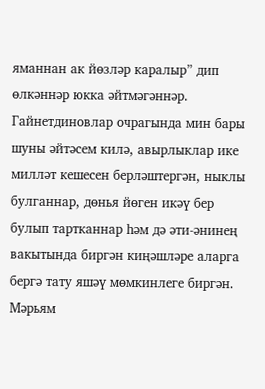яманнан ак йөзләр каралыр” дип өлкәннәр юкка әйтмәгәннәр. Гайнетдиновлар очрагында мин бары шуны әйтәсем килә, авырлыклар ике милләт кешесен берләштергән, ныклы булганнар, дөнья йөген икәү бер булып тартканнар һәм дә әти-әнинең вакытында биргән киңәшләре аларга бергә тату яшәү мөмкинлеге биргән.
Мәрьям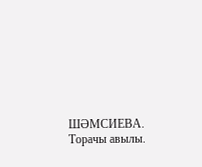ШӘМСИЕВА. Торачы авылы.